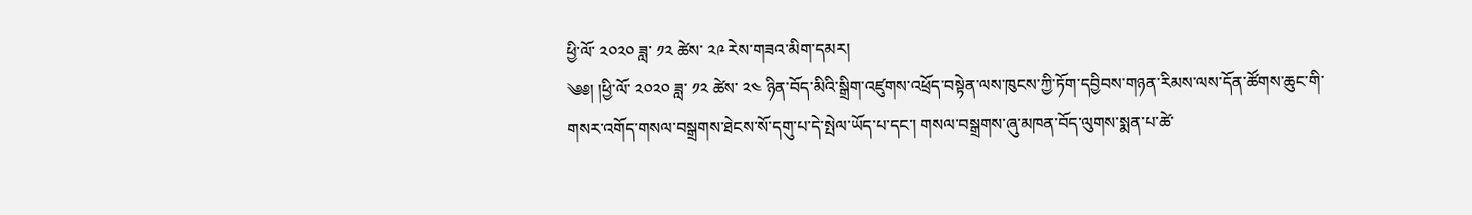ཕྱི་ལོ་ ༢༠༢༠ ཟླ་ ༡༢ ཚེས་ ༢༩ རེས་གཟའ་མིག་དམར།
༄༅། །ཕྱི་ལོ་ ༢༠༢༠ ཟླ་ ༡༢ ཚེས་ ༢༤ ཉིན་བོད་མིའི་སྒྲིག་འཛུགས་འཕྲོད་བསྟེན་ལས་ཁུངས་ཀྱི་ཏོག་དབྱིབས་གཉན་རིམས་ལས་དོན་ཚོགས་ཆུང་གི་གསར་འགོད་གསལ་བསྒྲགས་ཐེངས་སོ་དགུ་པ་དེ་སྤེལ་ཡོད་པ་དང་། གསལ་བསྒྲགས་ཞུ་མཁན་བོད་ལུགས་སྨན་པ་ཚེ་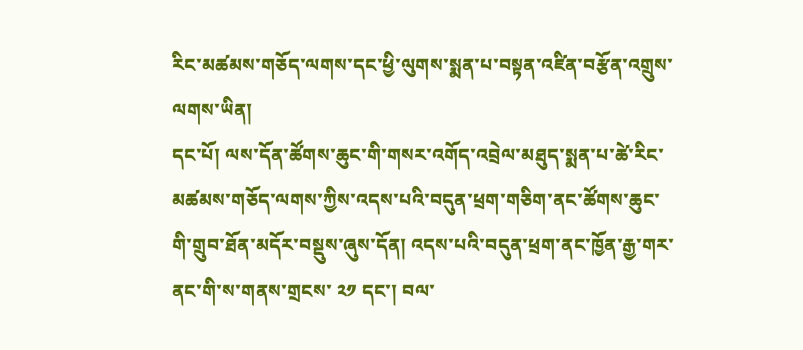རིང་མཚམས་གཅོད་ལགས་དང་ཕྱི་ལུགས་སྨན་པ་བསྟན་འཛིན་བརྩོན་འགྲུས་ལགས་ཡིན།
དང་པོ། ལས་དོན་ཚོགས་ཆུང་གི་གསར་འགོད་འབྲེལ་མཐུད་སྨན་པ་ཚེ་རིང་མཚམས་གཅོད་ལགས་ཀྱིས་འདས་པའི་བདུན་ཕྲག་གཅིག་ནང་ཚོགས་ཆུང་གི་གྲུབ་ཐོན་མདོར་བསྡུས་ཞུས་དོན། འདས་པའི་བདུན་ཕྲག་ནང་ཁྱོན་རྒྱ་གར་ནང་གི་ས་གནས་གྲངས་ ༢༡ དང་། བལ་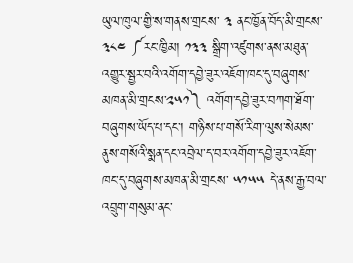ཡུལ་ཁུལ་གྱི་ས་གནས་གྲངས་ ༣ ནང་ཁྱོན་བོད་མི་གྲངས་ ༣༨༤ ༼རང་ཁྱིམ། ༡༣༣ སྒྲིག་འཛུགས་ནས་མཐུན་འགྱུར་སྦྱར་བའི་འགོག་དབྱེ་ཟུར་འཇོག་ཁང་དུ་བཞུགས་མཁན་མི་གྲངས་༢༥༡༽ འགོག་དབྱེ་ཟུར་བཀག་ཐོག་བཞུགས་ཡོད་པ་དང་། གཉིས་པ་གསོ་རིག་ལུས་སེམས་ནུས་གསོའི་སྨན་དང་འབྲེལ་ད་བར་འགོག་དབྱེ་ཟུར་འཇོག་ཁང་དུ་བཞུགས་མཁན་མི་གྲངས་ ༥༡༥༥ དེ་ནས་རྒྱ་བལ་འབྲུག་གསུམ་ནང་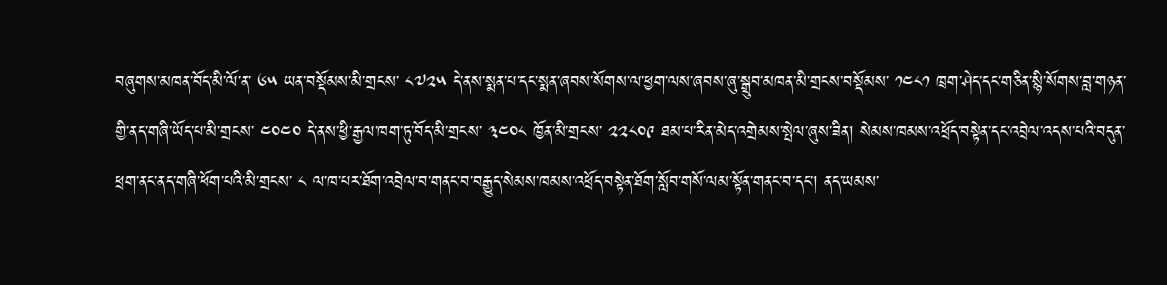བཞུགས་མཁན་བོད་མི་ལོ་ན་ ༦༥ ཡན་བསྡོམས་མི་གྲངས་ ༨༧༢༥ དེ་ནས་སྨན་པ་དང་སྨན་ཞབས་སོགས་ལ་ཕྱག་ལས་ཞབས་ཞུ་སྒྲུབ་མཁན་མི་གྲངས་བསྡོམས་ ༡༤༨༡ ཁྲག་ཤེད་དང་གཅིན་སྙི་སོགས་བླ་གཉན་གྱི་ནད་གཞི་ཡོད་པ་མི་གྲངས་ ༤༠༤༠ དེ་ནས་ཕྱི་རྒྱལ་ཁག་ཏུ་བོད་མི་གྲངས་ ༣༤༠༨ ཁྱོན་མི་གྲངས་ ༢༢༨༠༩ ཐམ་པ་རིན་མེད་འགྲེམས་སྤེལ་ཞུས་ཟིན། སེམས་ཁམས་འཕྲོད་བསྟེན་དང་འབྲེལ་འདས་པའི་བདུན་ཕྲག་ནང་ནད་གཞི་ཕོག་པའི་མི་གྲངས་ ༨ ལ་ཁ་པར་ཐོག་འབྲེལ་བ་གནང་བ་བརྒྱུད་སེམས་ཁམས་འཕྲོད་བསྟེན་ཐོག་སློབ་གསོ་ལམ་སྟོན་གནང་བ་དང་། ནད་ཡམས་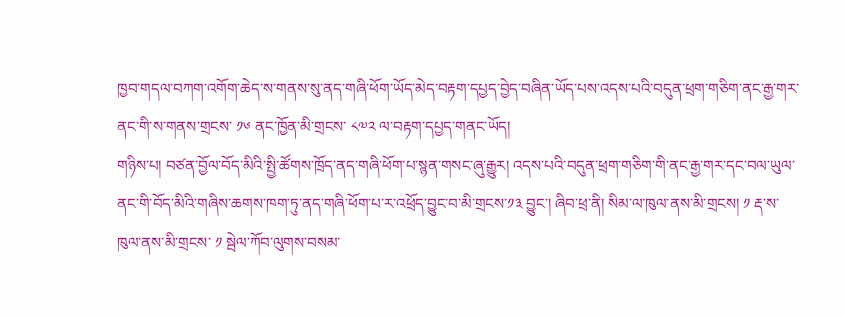ཁྱབ་གདལ་བཀག་འགོག་ཆེད་ས་གནས་སུ་ནད་གཞི་ཕོག་ཡོད་མེད་བརྟག་དཔྱད་བྱེད་བཞིན་ཡོད་པས་འདས་པའི་བདུན་ཕྲག་གཅིག་ནང་རྒྱ་གར་ནང་གི་ས་གནས་གྲངས་ ༡༦ ནང་ཁྱོན་མི་གྲངས་ ༨༧༢ ལ་བརྟག་དཔྱད་གནང་ཡོད།
གཉིས་པ། བཙན་བྱོལ་བོད་མིའི་སྤྱི་ཚོགས་ཁྲོད་ནད་གཞི་ཕོག་པ་སྙན་གསང་ཞུ་རྒྱུར། འདས་པའི་བདུན་ཕྲག་གཅིག་གི་ནང་རྒྱ་གར་དང་བལ་ཡུལ་ནང་གི་བོད་མིའི་གཞིས་ཆགས་ཁག་ཏུ་ནད་གཞི་ཕོག་པ་ར་འཕྲོད་བྱུང་བ་མི་གྲངས་༡༣ བྱུང་། ཞིབ་ཕྲ་ནི། སིམ་ལ་ཁུལ་ནས་མི་གྲངས། ༡ རྡ་ས་ཁུལ་ནས་མི་གྲངས་ ༡ སྦེལ་ཀོབ་ལུགས་བསམ་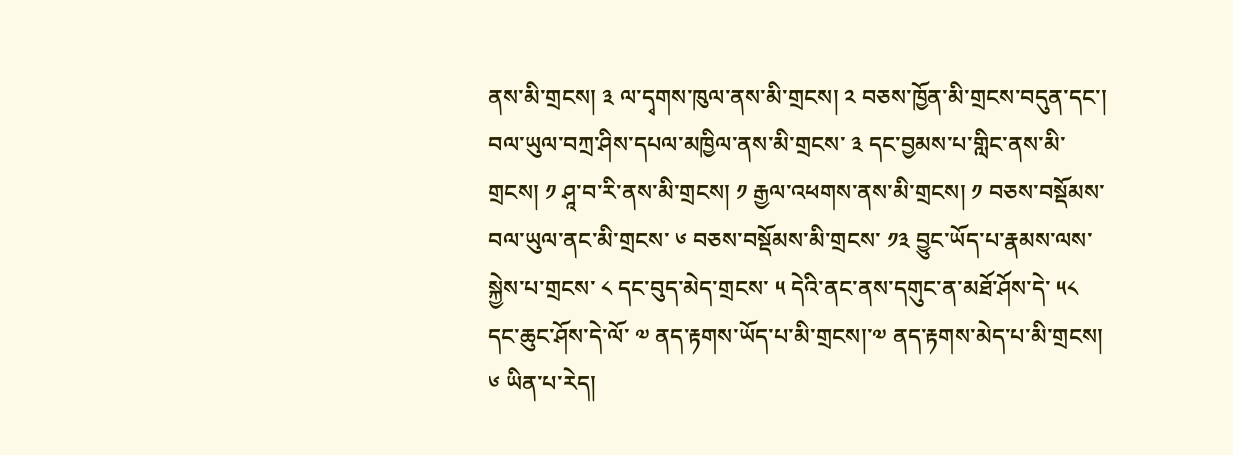ནས་མི་གྲངས། ༣ ལ་དྭགས་ཁུལ་ནས་མི་གྲངས། ༢ བཅས་ཁྱོན་མི་གྲངས་བདུན་དང་། བལ་ཡུལ་བཀྲ་ཤིས་དཔལ་མཁྱིལ་ནས་མི་གྲངས་ ༣ དང་བྱམས་པ་གླིང་ནས་མི་གྲངས། ༡ ཤཱ་བ་རི་ནས་མི་གྲངས། ༡ རྒྱལ་འཕགས་ནས་མི་གྲངས། ༡ བཅས་བསྡོམས་བལ་ཡུལ་ནང་མི་གྲངས་ ༦ བཅས་བསྡོམས་མི་གྲངས་ ༡༣ བྱུང་ཡོད་པ་རྣམས་ལས་སྐྱེས་པ་གྲངས་ ༨ དང་བུད་མེད་གྲངས་ ༥ དེའི་ནང་ནས་དགུང་ན་མཐོ་ཤོས་དེ་ ༥༨ དང་ཆུང་ཤོས་དེ་ལོ་ ༧ ནད་རྟགས་ཡོད་པ་མི་གྲངས།་༧ ནད་རྟགས་མེད་པ་མི་གྲངས། ༦ ཡིན་པ་རེད།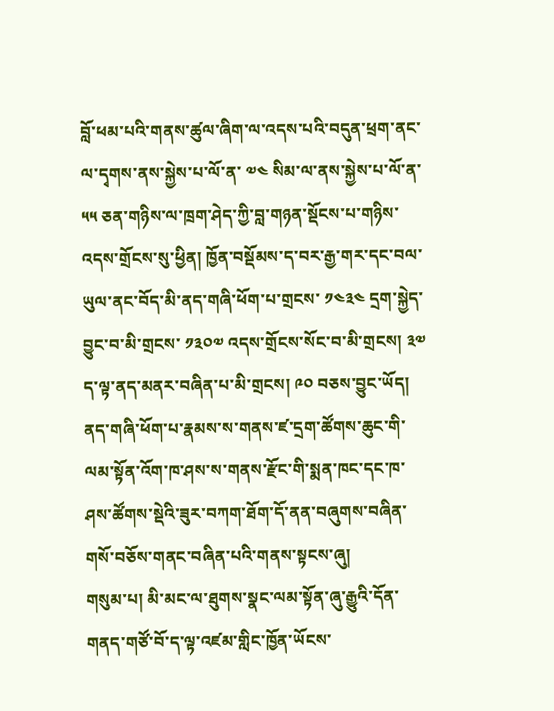བློ་ཕམ་པའི་གནས་ཚུལ་ཞིག་ལ་འདས་པའི་བདུན་ཕྲག་ནང་ལ་དྭགས་ནས་སྐྱེས་པ་ལོ་ན་ ༧༤ སིམ་ལ་ནས་སྐྱེས་པ་ལོ་ན་ ༥༥ ཅན་གཉིས་ལ་ཁྲག་ཤེད་ཀྱི་བླ་གཉན་སྡོངས་པ་གཉིས་འདས་གྲོངས་སུ་ཕྱིན། ཁྱོན་བསྡོམས་ད་བར་རྒྱ་གར་དང་བལ་ཡུལ་ནང་བོད་མི་ནད་གཞི་ཕོག་པ་གྲངས་ ༡༤༣༤ དྲག་སྐྱེད་བྱུང་བ་མི་གྲངས་ ༡༣༠༧ འདས་གྲོངས་སོང་བ་མི་གྲངས། ༣༧ ད་ལྟ་ནད་མནར་བཞིན་པ་མི་གྲངས། ༩༠ བཅས་བྱུང་ཡོད། ནད་གཞི་ཕོག་པ་རྣམས་ས་གནས་ཛ་དྲག་ཚོགས་ཆུང་གི་ལམ་སྟོན་འོག་ཁ་ཤས་ས་གནས་རྫོང་གི་སྨན་ཁང་དང་ཁ་ཤས་ཚོགས་སྡེའི་ཟུར་བཀག་ཐོག་དོ་ནན་བཞུགས་བཞིན་གསོ་བཅོས་གནང་བཞིན་པའི་གནས་སྟངས་ཞུ།
གསུམ་པ། མི་མང་ལ་ཐུགས་སྣང་ལམ་སྟོན་ཞུ་རྒྱུའི་དོན་གནད་གཙོ་བོ་ད་ལྟ་འཛམ་གླིང་ཁྱོན་ཡོངས་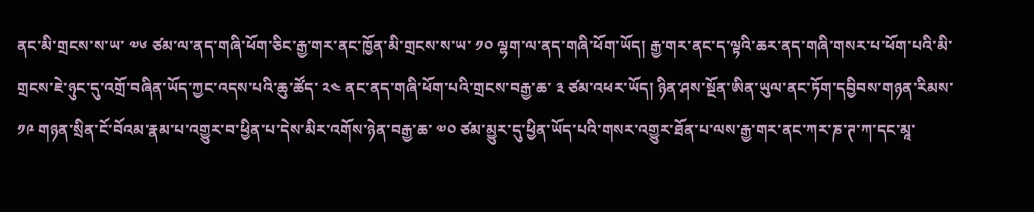ནང་མི་གྲངས་ས་ཡ་ ༧༦ ཙམ་ལ་ནད་གཞི་ཕོག་ཅིང་རྒྱ་གར་ནང་ཁྱོན་མི་གྲངས་ས་ཡ་ ༡༠ ལྷག་ལ་ནད་གཞི་ཕོག་ཡོད། རྒྱ་གར་ནང་ད་ལྟའི་ཆར་ནད་གཞི་གསར་པ་ཕོག་པའི་མི་གྲངས་ཇེ་ཉུང་དུ་འགྲོ་བཞིན་ཡོད་ཀྱང་འདས་པའི་ཆུ་ཚོད་ ༢༤ ནང་ནད་གཞི་ཕོག་པའི་གྲངས་བརྒྱ་ཆ་ ༣ ཙམ་འཕར་ཡོད། ཉིན་ཤས་སྔོན་ཨིན་ཡུལ་ནང་ཏོག་དབྱིབས་གཉན་རིམས་ ༡༩ གཉན་སྲིན་ངོ་བོའམ་རྣམ་པ་འགྱུར་བ་ཕྱིན་པ་དེས་མིར་འགོས་ཉེན་བརྒྱ་ཆ་ ༧༠ ཙམ་མྱུར་དུ་ཕྱིན་ཡོད་པའི་གསར་འགྱུར་ཐོན་པ་ལས་རྒྱ་གར་ནང་ཀར་ཎ་ཊ་ཀ་དང་མཱ་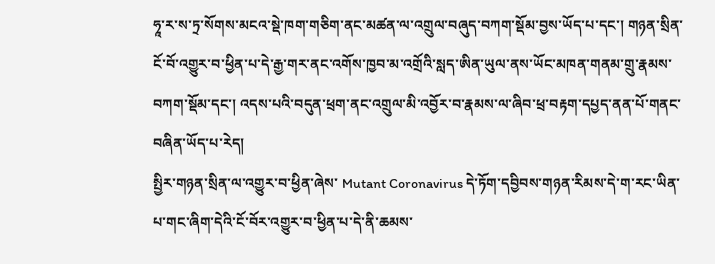ཧཱ་ར་ས་ཏྲ་སོགས་མངའ་སྡེ་ཁག་གཅིག་ནང་མཚན་ལ་འགྲུལ་བཞུད་བཀག་སྡོམ་བྱས་ཡོད་པ་དང་། གཉན་སྲིན་ངོ་བོ་འགྱུར་བ་ཕྱིན་པ་དེ་རྒྱ་གར་ནང་འགོས་ཁྱབ་མ་འགྲོའི་སླད་ཨིན་ཡུལ་ནས་ཡོང་མཁན་གནམ་གྲུ་རྣམས་བཀག་སྡོམ་དང་། འདས་པའི་བདུན་ཕྲག་ནང་འགྲུལ་མི་འབྱོར་བ་རྣམས་ལ་ཞིབ་ཕྲ་བརྟག་དཔྱད་ནན་པོ་གནང་བཞིན་ཡོད་པ་རེད།
སྤྱིར་གཉན་སྲིན་ལ་འགྱུར་བ་ཕྱིན་ཞེས་ Mutant Coronavirus དེ་ཏོག་དབྱིབས་གཉན་རིམས་དེ་ག་རང་ཡིན་པ་གང་ཞིག་དེའི་ངོ་བོར་འགྱུར་བ་ཕྱིན་པ་དེ་ནི་ཆམས་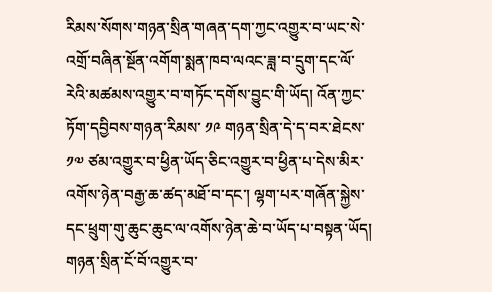རིམས་སོགས་གཉན་སྲིན་གཞན་དག་ཀྱང་འགྱུར་བ་ཡང་སེ་འགྲོ་བཞིན་སྔོན་འགོག་སྨན་ཁབ་ལའང་ཟླ་བ་དྲུག་དང་ལོ་རེའི་མཚམས་འགྱུར་བ་གཏོང་དགོས་བྱུང་གི་ཡོད། འོན་ཀྱང་ཏོག་དབྱིབས་གཉན་རིམས་ ༡༩ གཉན་སྲིན་དེ་ད་བར་ཐེངས་ ༡༧ ཙམ་འགྱུར་བ་ཕྱིན་ཡོད་ཅིང་འགྱུར་བ་ཕྱིན་པ་དེས་མིར་འགོས་ཉེན་བརྒྱ་ཆ་ཚད་མཐོ་བ་དང་། ལྷག་པར་གཞོན་སྐྱེས་དང་ཕྲུག་གུ་ཆུང་ཆུང་ལ་འགོས་ཉེན་ཆེ་བ་ཡོད་པ་བསྟན་ཡོད། གཉན་སྲིན་ངོ་བོ་འགྱུར་བ་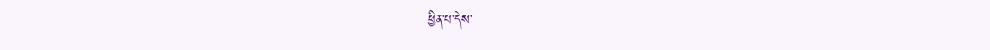ཕྱིན་པ་དེས་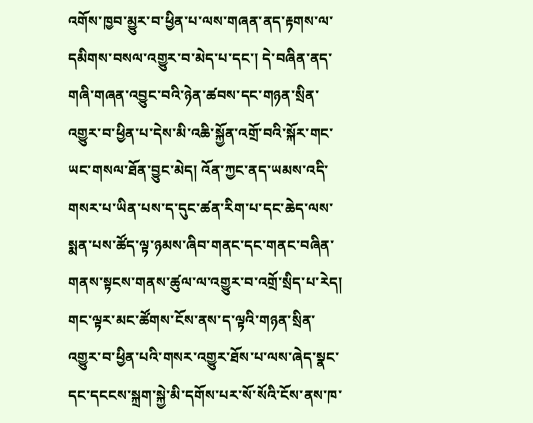འགོས་ཁྱབ་མྱུར་བ་ཕྱིན་པ་ལས་གཞན་ནད་རྟགས་ལ་དམིགས་བསལ་འགྱུར་བ་མེད་པ་དང་། དེ་བཞིན་ནད་གཞི་གཞན་འབྱུང་བའི་ཉེན་ཚབས་དང་གཉན་སྲིན་འགྱུར་བ་ཕྱིན་པ་དེས་མི་འཆི་སྐྱོན་འགྲོ་བའི་སྐོར་གང་ཡང་གསལ་ཐོན་བྱུང་མེད། འོན་ཀྱང་ནད་ཡམས་འདི་གསར་པ་ཡིན་པས་ད་དུང་ཚན་རིག་པ་དང་ཆེད་ལས་སྨན་པས་ཚོད་ལྟ་ཉམས་ཞིབ་གནང་དང་གནང་བཞིན་གནས་སྟངས་གནས་ཚུལ་ལ་འགྱུར་བ་འགྲོ་སྲིད་པ་རེད། གང་ལྟར་མང་ཚོགས་ངོས་ནས་ད་ལྟའི་གཉན་སྲིན་འགྱུར་བ་ཕྱིན་པའི་གསར་འགྱུར་ཐོས་པ་ལས་ཞེད་སྣང་དང་དངངས་སྐྲག་སྐྱེ་མི་དགོས་པར་སོ་སོའི་ངོས་ནས་ཁ་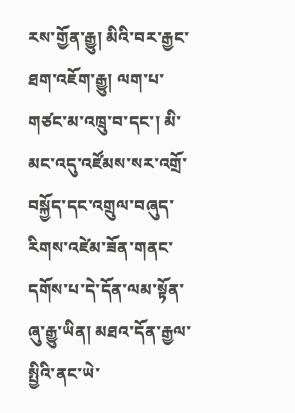རས་གྱོན་རྒྱུ། མིའི་བར་རྒྱང་ཐག་འཇོག་རྒྱུ། ལག་པ་གཙང་མ་འཁྲུ་བ་དང་། མི་མང་འདུ་འཛོམས་སར་འགྲོ་བསྐྱོད་དང་འགྲུལ་བཞུད་རིགས་འཛེམ་ཟོན་གནང་དགོས་པ་དེ་དོན་ལམ་སྟོན་ཞུ་རྒྱུ་ཡིན། མཐའ་དོན་རྒྱལ་སྤྱིའི་ནང་ཡེ་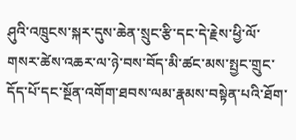ཤུའི་འཁྲུངས་སྐར་དུས་ཆེན་སྲུང་རྩི་དང་དེ་རྗེས་ཕྱི་ལོ་གསར་ཚེས་འཆར་ལ་ཉེ་བས་བོད་མི་ཚང་མས་སྤྱང་གྲུང་དོད་པོ་དང་སྔོན་འགོག་ཐབས་ལམ་རྣམས་བསྟེན་པའི་ཐོག་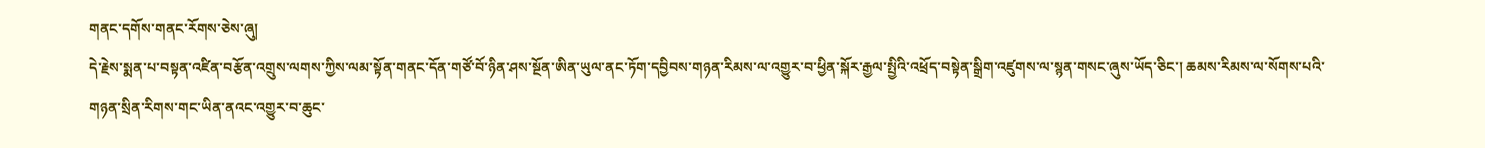གནང་དགོས་གནང་རོགས་ཅེས་ཞུ།
དེ་རྗེས་སྨན་པ་བསྟན་འཛིན་བརྩོན་འགྲུས་ལགས་ཀྱིས་ལམ་སྟོན་གནང་དོན་གཙོ་བོ་ཉིན་ཤས་སྔོན་ཨིན་ཡུལ་ནང་ཏོག་དབྱིབས་གཉན་རིམས་ལ་འགྱུར་བ་ཕྱིན་སྐོར་རྒྱལ་སྤྱིའི་འཕྲོད་བསྟེན་སྒྲིག་འཛུགས་ལ་སྙན་གསང་ཞུས་ཡོད་ཅིང་། ཆམས་རིམས་ལ་སོགས་པའི་གཉན་སྲིན་རིགས་གང་ཡིན་ནའང་འགྱུར་བ་ཆུང་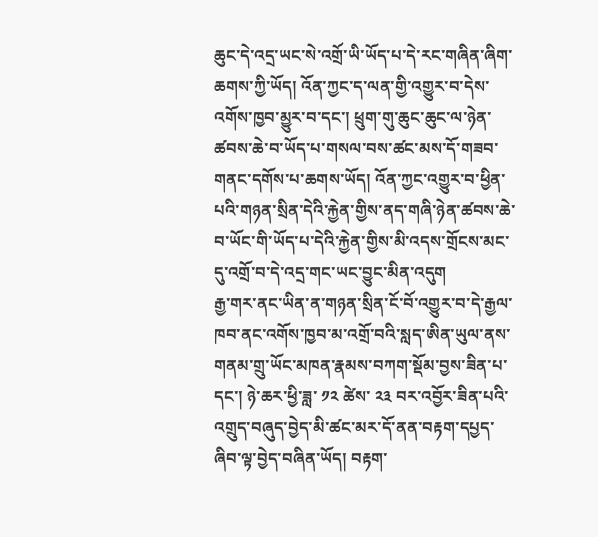ཆུང་དེ་འདྲ་ཡང་སེ་འགྲོ་ཡི་ཡོད་པ་དེ་རང་གཞིན་ཞིག་ཆགས་ཀྱི་ཡོད། འོན་ཀྱང་ད་ལན་གྱི་འགྱུར་བ་དེས་འགོས་ཁྱབ་མྱུར་བ་དང་། ཕྲུག་གུ་ཆུང་ཆུང་ལ་ཉེན་ཚབས་ཆེ་བ་ཡོད་པ་གསལ་བས་ཚང་མས་དོ་གཟབ་གནང་དགོས་པ་ཆགས་ཡོད། འོན་ཀྱང་འགྱུར་བ་ཕྱིན་པའི་གཉན་སྲིན་དེའི་རྐྱེན་གྱིས་ནད་གཞི་ཉེན་ཚབས་ཆེ་བ་ཡོང་གི་ཡོད་པ་དེའི་རྐྱེན་གྱིས་མི་འདས་གྲོངས་མང་དུ་འགྲོ་བ་དེ་འདྲ་གང་ཡང་བྱུང་མིན་འདུག
རྒྱ་གར་ནང་ཡིན་ན་གཉན་སྲིན་ངོ་བོ་འགྱུར་བ་དེ་རྒྱལ་ཁབ་ནང་འགོས་ཁྱབ་མ་འགྲོ་བའི་སླད་ཨིན་ཡུལ་ནས་གནམ་གྲུ་ཡོང་མཁན་རྣམས་བཀག་སྡོམ་བྱས་ཟིན་པ་དང་། ཉེ་ཆར་ཕྱི་ཟླ་ ༡༢ ཚེས་ ༢༣ བར་འབྱོར་ཟིན་པའི་འགྲུད་བཞུད་བྱེད་མི་ཚང་མར་དོ་ནན་བརྟག་དཔྱད་ཞིབ་ལྟ་བྱེད་བཞིན་ཡོད། བརྟག་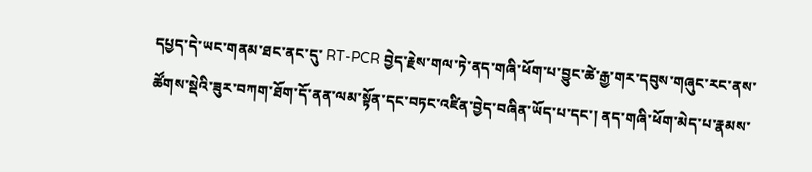དཔྱད་དེ་ཡང་གནམ་ཐང་ནང་དུ་ RT-PCR བྱེད་རྗེས་གལ་ཏེ་ནད་གཞི་ཕོག་པ་བྱུང་ཚེ་རྒྱ་གར་དབུས་གཞུང་རང་ནས་ཚོགས་སྡེའི་ཟུར་བཀག་ཐོག་དོ་ནན་ལམ་སྟོན་དང་བཏང་འཛིན་བྱེད་བཞིན་ཡོད་པ་དང་། ནད་གཞི་ཕོག་མེད་པ་རྣམས་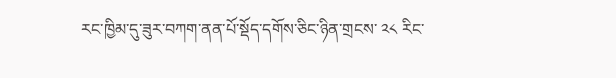རང་ཁྱིམ་དུ་ཟུར་བཀག་ནན་པོ་སྡོད་དགོས་ཅིང་ཉིན་གྲངས་ ༢༨ རིང་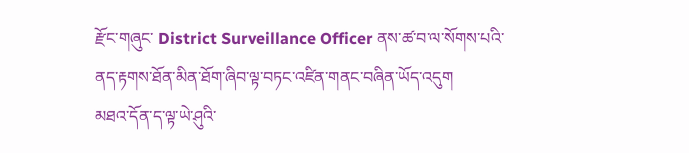རྫོང་གཞུང་ District Surveillance Officer ནས་ཚ་བ་ལ་སོགས་པའི་ནད་རྟགས་ཐོན་མིན་ཐོག་ཞིབ་ལྟ་བཏང་འཛིན་གནང་བཞིན་ཡོད་འདུག
མཐའ་དོན་ད་ལྟ་ཡེ་ཤུའི་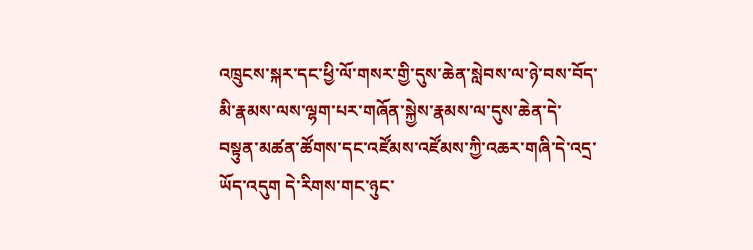འཁྲུངས་སྐར་དང་ཕྱི་ལོ་གསར་གྱི་དུས་ཆེན་སླེབས་ལ་ཉེ་བས་བོད་མི་རྣམས་ལས་ལྷག་པར་གཞོན་སྐྱེས་རྣམས་ལ་དུས་ཆེན་དེ་བསྟུན་མཚན་ཚོགས་དང་འཛོམས་འཛོམས་ཀྱི་འཆར་གཞི་དེ་འདྲ་ཡོད་འདུག དེ་རིགས་གང་ཉུང་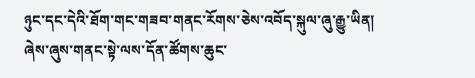ཉུང་དང་དེའི་ཐོག་གང་གཟབ་གནང་རོགས་ཅེས་འབོད་སྐུལ་ཞུ་རྒྱུ་ཡིན། ཞེས་ཞུས་གནང་སྟེ་ལས་དོན་ཚོགས་ཆུང་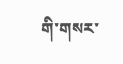གི་གསར་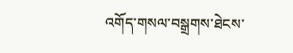འགོད་གསལ་བསྒྲགས་ཐེངས་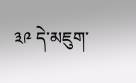༣༩ དེ་མཇུག་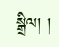སྒྲིལ། །